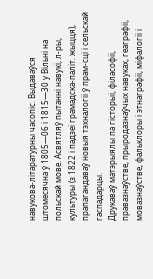навукова-літаратурны часопіс. Выдаваўся штомесячна ў 1805—06 і 1815—30 у Вільні на польскай мове. Асвятляў пытанні навукі, л-ры, культуры (з 1822 і падзеі грамадска-паліт. жыцця), прапагандаваў новыя тэхналогіі ў прам-сці і сельскай гаспадарцы.
Друкаваў матэрыялы па гісторыі, філасофіі, правазнаўстве, прыродазнаўчых навуках, геаграфіі, мовазнаўстве, фальклоры і этнаграфіі, міфалогіі і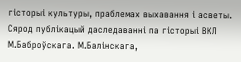гісторыі культуры, праблемах выхавання і асветы. Сярод публікацый даследаванні па гісторыі ВКЛ М.Баброўскага. М.Балінскага,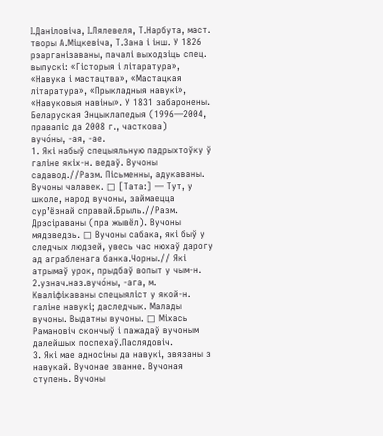І.Даніловіча, І.Лялевеля, Т.Нарбута, маст. творы А.Міцкевіча, Т.Зана і інш. У 1826 рэарганізаваны, пачалі выходзіць спец. выпускі: «Гісторыя і літаратура», «Навука і мастацтва», «Мастацкая літаратура», «Прыкладныя навукі», «Навуковыя навіны». У 1831 забаронены.
Беларуская Энцыклапедыя (1996—2004, правапіс да 2008 г., часткова)
вучо́ны, ‑ая, ‑ае.
1. Які набыў спецыяльную падрыхтоўку ў галіне якіх‑н. ведаў. Вучоны садавод.//Разм. Пісьменны, адукаваны. Вучоны чалавек. □ [Тата:] — Тут, у школе, народ вучоны, займаецца сур’ёзнай справай.Брыль.//Разм. Дрэсіраваны (пра жывёл). Вучоны мядзведзь. □ Вучоны сабака, які быў у следчых людзей, увесь час нюхаў дарогу ад аграбленага банка.Чорны.// Які атрымаў урок, прыдбаў вопыт у чым‑н.
2.узнач.наз.вучо́ны, ‑ага, м. Кваліфікаваны спецыяліст у якой‑н. галіне навукі; даследчык. Малады вучоны. Выдатны вучоны. □ Міхась Рамановіч скончыў і пажадаў вучоным далейшых поспехаў.Паслядовіч.
3. Які мае адносіны да навукі, звязаны з навукай. Вучонае званне. Вучоная ступень. Вучоны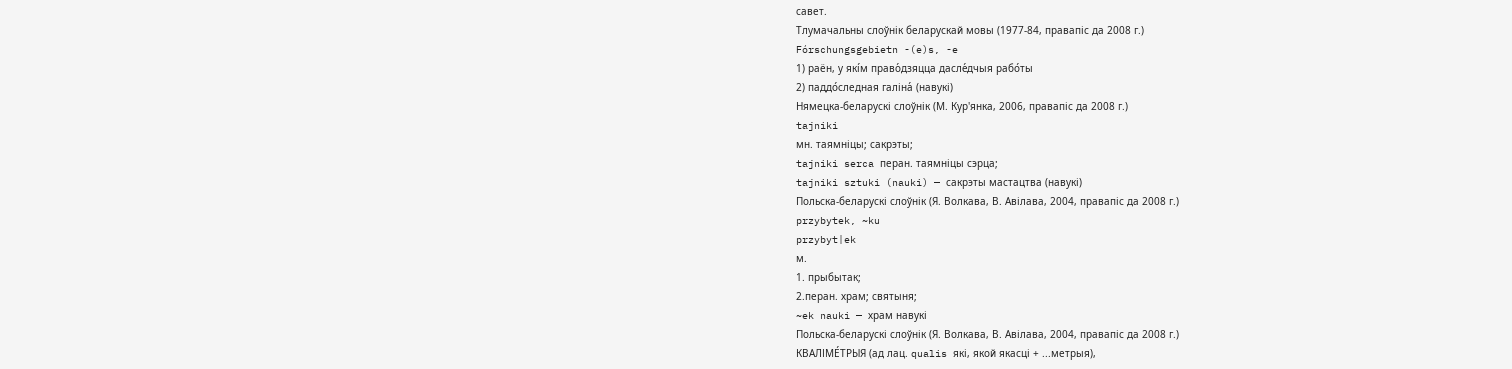савет.
Тлумачальны слоўнік беларускай мовы (1977-84, правапіс да 2008 г.)
Fórschungsgebietn -(e)s, -e
1) раён, у які́м право́дзяцца дасле́дчыя рабо́ты
2) паддо́следная галіна́ (навукі)
Нямецка-беларускі слоўнік (М. Кур'янка, 2006, правапіс да 2008 г.)
tajniki
мн. таямніцы; сакрэты;
tajniki serca перан. таямніцы сэрца;
tajniki sztuki (nauki) — сакрэты мастацтва (навукі)
Польска-беларускі слоўнік (Я. Волкава, В. Авілава, 2004, правапіс да 2008 г.)
przybytek, ~ku
przybyt|ek
м.
1. прыбытак;
2.перан. храм; святыня;
~ek nauki — храм навукі
Польска-беларускі слоўнік (Я. Волкава, В. Авілава, 2004, правапіс да 2008 г.)
КВАЛІМЕ́ТРЫЯ (ад лац. qualis які, якой якасці + ...метрыя),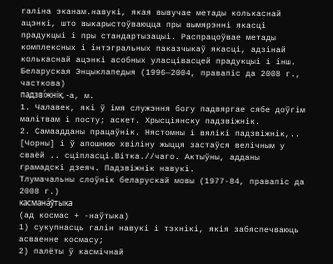галіна эканам.навукі, якая вывучае метады колькаснай ацэнкі, што выкарыстоўваюцца пры вымярэнні якасці прадукцыі і пры стандартызацыі. Распрацоўвае метады комплексных і інтэгральных паказчыкаў якасці, адзінай колькаснай ацэнкі асобных уласцівасцей прадукцыі і інш.
Беларуская Энцыклапедыя (1996—2004, правапіс да 2008 г., часткова)
падзві́жнік, ‑а, м.
1. Чалавек, які ў імя служэння богу падвяргае сябе доўгім малітвам і посту; аскет. Хрысціянску падзвіжнік.
2. Самаадданы працаўнік. Нястомны і вялікі падзвіжнік,.. [Чорны] і ў апошнюю хвіліну жыцця застаўся велічным у сваёй .. сціпласці.Вітка.//чаго. Актыўны, адданы грамадскі дзеяч. Падзвіжнік навукі.
Тлумачальны слоўнік беларускай мовы (1977-84, правапіс да 2008 г.)
касмана́ўтыка
(ад космас + -наўтыка)
1) сукупнасць галін навукі і тэхнікі, якія забяспечваюць асваенне космасу;
2) палёты ў касмічнай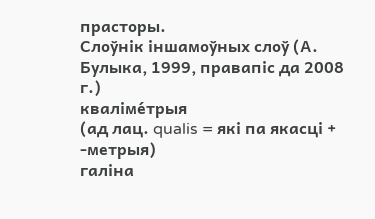прасторы.
Слоўнік іншамоўных слоў (А. Булыка, 1999, правапіс да 2008 г.)
кваліме́трыя
(ад лац. qualis = які па якасці + -метрыя)
галіна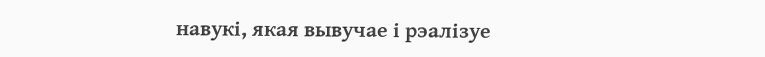навукі, якая вывучае і рэалізуе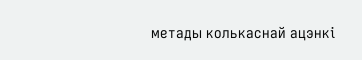метады колькаснай ацэнкі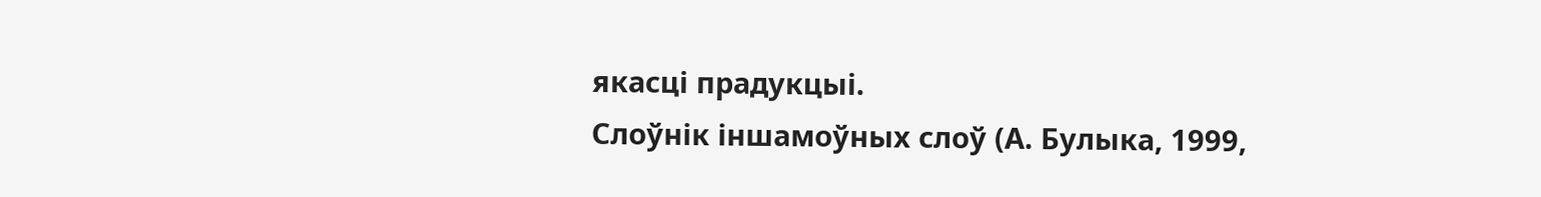якасці прадукцыі.
Слоўнік іншамоўных слоў (А. Булыка, 1999,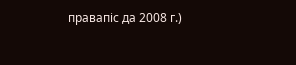правапіс да 2008 г.)